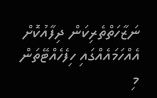ނަޒާހަތްތެރިކަން ދިފާއުކޮށް އެއްހަމައެއްގައި ހިފެހެއްޓޭތަން މި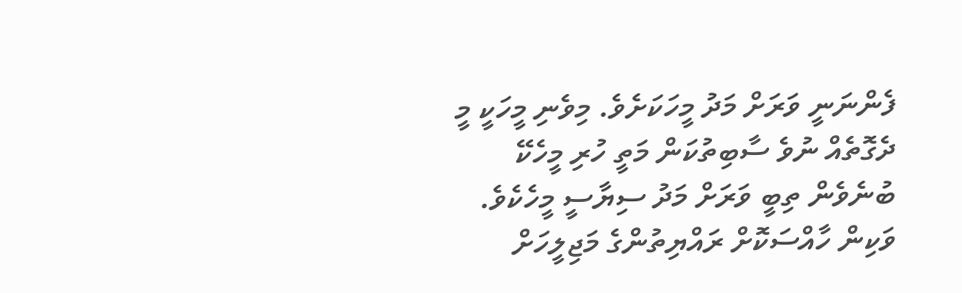ފެންނަނީ ވަރަށް މަދު މީހަކަށެވެ. މިވެނި މީހަކީ މީ ދެގޮތެއް ނުވެ ސާބިތުކަން މަތީ ހުރި މީހެކޭ ބުނެވެން ތިބީ ވަރަށް މަދު ސިޔާސީ މީހެކެވެ. ވަކިން ހާއްސަކޮށް ރައްޔިތުންގެ މަޖިލީހަށް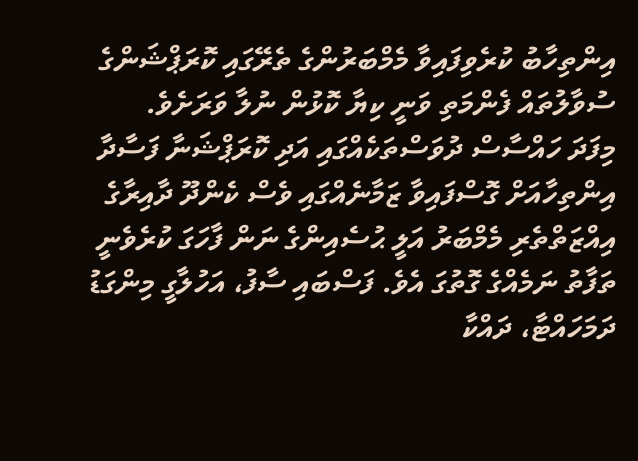އިންތިހާބު ކުރެވިފައިވާ މެމްބަރުންގެ ތެރޭގައި ކޮރަޕްޝަންގެ ސުވާލުތައް ފެންމަތި ވަނީ ކިޔާ ކޮޅުން ނުލާ ވަރަށެވެ.
މިފަދަ ހައްސާސް ދުވަސްތަކެއްގައި އަދި ކޮރަޕްޝަނާ ފަސާދާ އިންތިހާއަށް ގޮސްފައިވާ ޒަމާނެއްގައި ވެސް ކެންދޫ ދާއިރާގެ އިއްޒަތްތެރި މެމްބަރު އަލީ ޙުސެއިންގެ ނަން ފާހަގަ ކުރެވެނީ ތަފާތު ނަމެއްގެ ގޮތުގަ އެވެ. ފަސްބައި ސާފު، އަހުލާގީ މިންގަޑު ދަމަހައްޓާ، ދައްކާ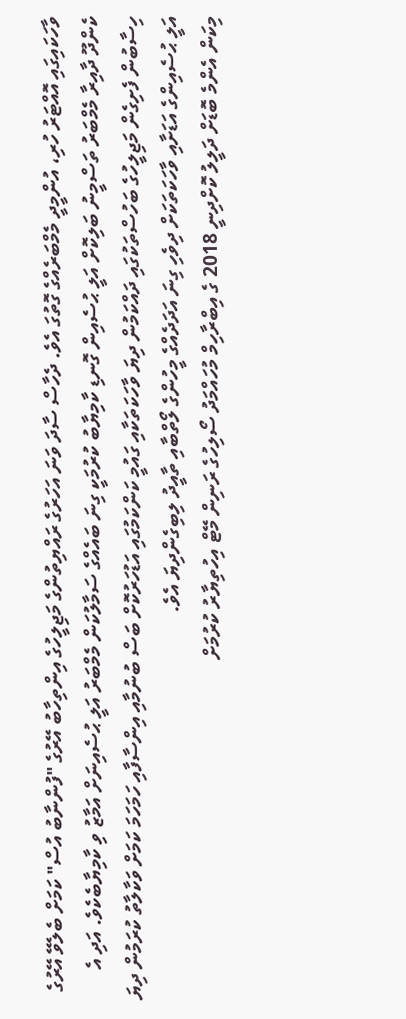ވާހަކައިގައި އޮއްޓަރު ހުރި، އުންމީދީ މެމްބަރެއްގެ ގޮތުގަ އެވެ. ދެހާސް ސާދަ ވަނަ އަހަރުގެ ރައްޔިތުންގެ މަޖިލީހުގެ އިންތިހާބު އޭރުގެ "ފުންނާބު އުސް" ކަމަށް ބެލެވޭ އޭރުގެ ކެންދޫ ދާއިރާ މެމްބަރު ތަސްމީނު ބަލިކޮށް އަލީ ޙުސެއިން ގޮނޑި ކާމިޔާބު ކުރުމަކީ ގިނަ ބައެއްގެ ސަމާލުކަން މެމްބަރު އަލީ ޙުސެއިނަށް އަމާޒު ވި ކާމިޔާބެކެވެ. އަދި އެ ހިސާބުން ފެށިގެން މަޖިލީހުގެ ބަހުސްތަކުގައި ދައްކަމުން ދިޔަ ވާހަކަތަކާއި ގައުމީ ކަންކަމުގައި އަޑުހަރުކޮށް ބަސް ބުނުމާއި އިންސާފާއި ހަމަހަމަ ކަމަށް ވަކާލާތު ކުރަމުން ދިޔަ އަލީ ޙުސެއިންގެ އަޑަށާއި ވާހަކަތަކަށް ދިވެހި ގިނަ އަދަދެއްގެ މީހުންގެ ލޯތްބާއި ތާއީދު ލިބިގެންދިޔަ އެވެ.
މިކަން އެންމެ ބޮޑަށް ދަލީލު ކޮށްދިނީ 2018 ގެ އިބްރާހިމް މުހައްމަދު ސޯލިހުގެ ރަނިން މޭޓް އިހުތިޔާރު ކުރުމަށް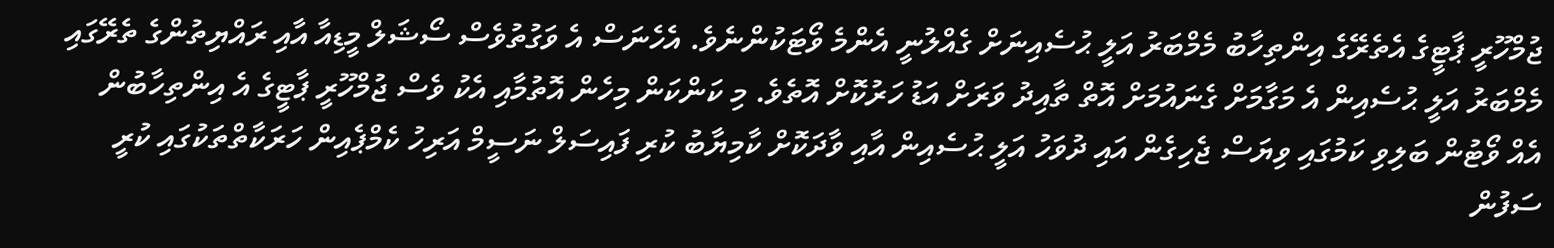ޖުމްހޫރީ ޕާޓީގެ އެތެރޭގެ އިންތިހާބު މެމްބަރު އަލީ ޙުސެއިނަށް ގެއްލުނީ އެންމެ ވޯޓަކުންނެވެ. އެހެނަސް އެ ވަގުތުވެސް ސޯޝަލް މީޑިއާ އާއި ރައްޔިތުންގެ ތެރޭގައި މެމްބަރު އަލީ ޙުސެއިން އެ މަގާމަށް ގެނައުމަށް އޮތް ތާއިދު ވަރަށް އަޑު ހަރުކޮށް އޮތެވެ. މި ކަންކަން މިހެން އޮތުމާއި އެކު ވެސް ޖުމްހޫރީ ޕާޓީގެ އެ އިންތިހާބުން އެއް ވޯޓުން ބަލިވި ކަމުގައި ވިޔަސް ޖެހިގެން އައި ދުވަހު އަލީ ޙުސެއިން އާއި ވާދަކޮށް ކާމިޔާބު ކުރި ފައިސަލް ނަސީމް އަރިހު ކެމްޕެއިން ހަރަކާތްތަކުގައި ކުރީ ސަފުން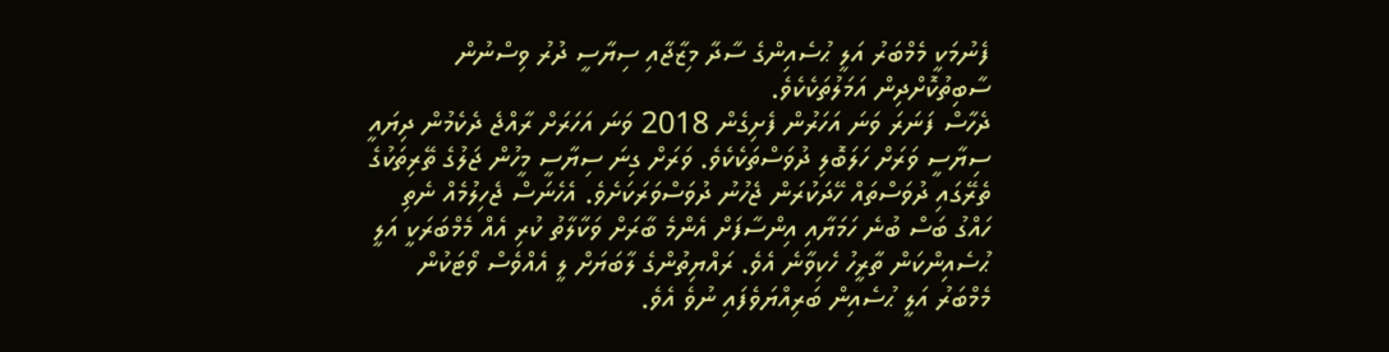ފެނުމަކީ މެމްބަރު އަލީ ޙުސެއިންގެ ސާދާ މިޒާޖާއި ސިޔާސީ ދުރު ވިސްނުން ސާބިތުކޮށްދިން އަމަލުތަކެކެވެ.
ދެހާސް ފަނަރަ ވަނަ އަހަރުން ފެށިގެން 2018 ވަނަ އަހަރަށް ރާއްޖެ ދެކެމުން ދިޔައީ ސިޔާސީ ވަރަށް ހަލަބޮލި ދުވަސްތަކެކެވެ. ވަރަށް ގިނަ ސިޔާސީ މީހުން ޖަލުގެ ތޭރިތަކުގެ ތެރޭގައި ދުވަސްތައް ހޭދަކުރަން ޖެހުނު ދުވަސްވަރަކަށެވެ. އެހެނަސް ޖެހިލުމެއް ނެތި ހައްގު ބަސް ބުނެ ހަމަޔާއި އިންސާފަށް އެންމެ ބާރަށް ވަކާލާތު ކުރި އެއް މެމްބަރަކީ އަލީ ޙުސެއިންކަން ތާރީހު ހެކިވާނެ އެވެ. ރައްޔިތުންގެ ލާބަޔަށް ލީ އެއްވެސް ވޯޓަކުން މެމްބަރު އަލީ ޙުސެއިން ބަރިއްޔަވެފައި ނުވެ އެވެ.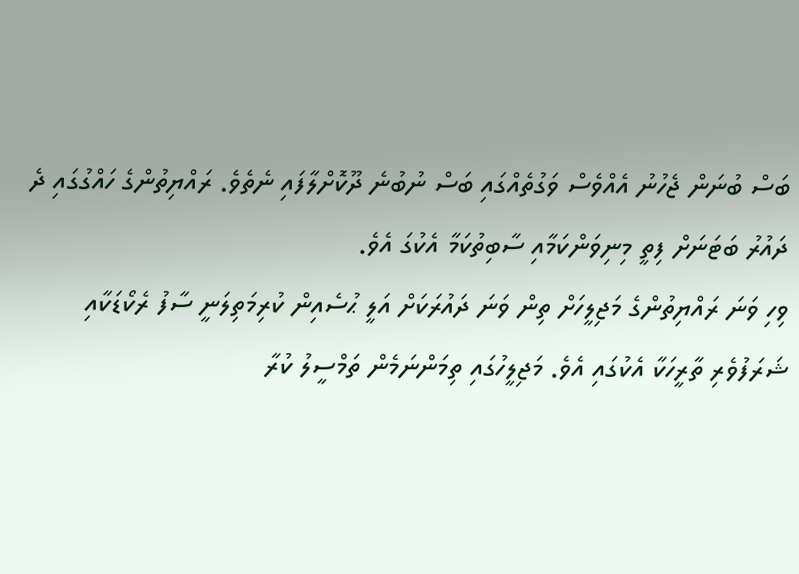ބަސް ބުނަން ޖެހުނު އެއްވެސް ވަގުތެއްގައި ބަސް ނުބުނެ ދޫކޮށްލާފައި ނެތެވެ. ރައްޔިތުންގެ ހައްގުގައި ދެ ދައުރު ބަޓަނަށް ފިތީ މިނިވަންކަމާއި ސާބިތުކަމާ އެކުގަ އެވެ.
ވިހި ވަނަ ރައްޔިތުންގެ މަޖިލީހަށް ތިން ވަނަ ދައުރަކަށް އަލީ ޙުސެއިން ކުރިމަތިލަނީ ސާފު ރެކޯޑަކާއި ޝަރަފުވެރި ތާރީހަކާ އެކުގައި އެވެ. މަޖިލީހުގައި ތިމަންނަމެން ތަމްސީލު ކުރާ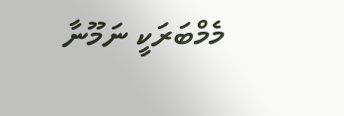މެމްބަރަކީ ނަމޫނާ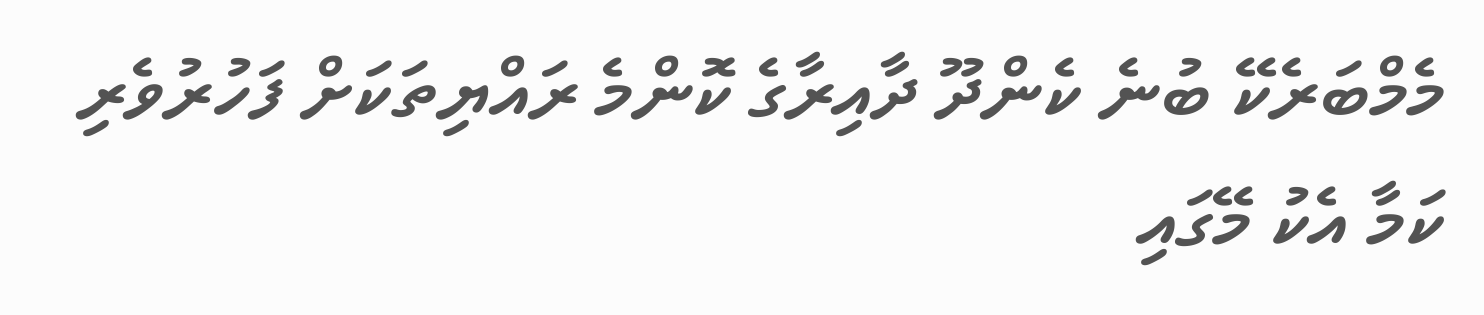މެމްބަރެކޭ ބުނެ ކެންދޫ ދާއިރާގެ ކޮންމެ ރައްޔިތަކަށް ފަހުރުވެރި ކަމާ އެކު މޭގައި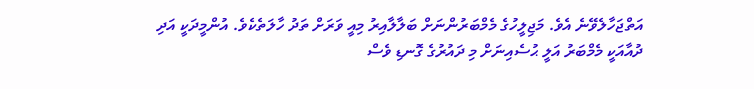އަތްޖަހާލެވޭނެ އެވެ. މަޖިލީހުގެ މެމްބަރުންނަށް ބަލާލާއިރު މިއީ ވަރަށް ތަދު ހާލަތެކެވެ. އުންމީދަކީ އަދި ދުއާއަކީ މެމްބަރު އަލީ ޙުސެއިނަށް މި ދައުރުގެ ގޮނޑި ވެސް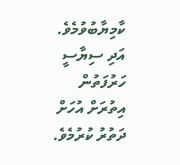ކާމިޔާބުވުމެވެ. އަދި ސިޔާސީ ހަރުފަތުން އިތުރަށް އުހަށް ދަތުރު ކުރުމެވެ.